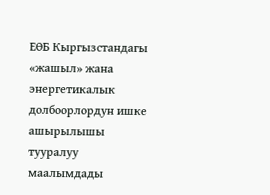ЕӨБ Кыргызстандагы «жашыл» жана энергетикалык долбоорлордун ишке ашырылышы тууралуу маалымдады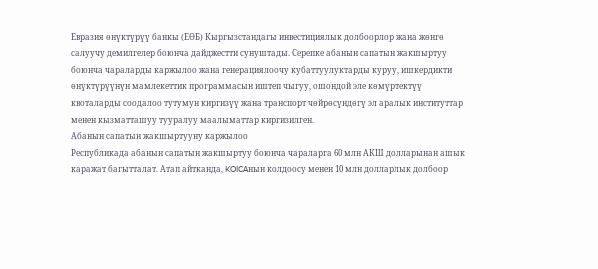Евразия өнүктүрүү банкы (ЕӨБ) Кыргызстандагы инвестициялык долбоорлор жана жөнгө салуучу демилгелер боюнча дайджестти сунуштады. Серепке абанын сапатын жакшыртуу боюнча чараларды каржылоо жана генерациялоочу кубаттуулуктарды куруу, ишкердикти өнүктүрүүнүн мамлекеттик программасын иштеп чыгуу, ошондой эле көмүртектүү квоталарды соодалоо тутумун киргизүү жана транспорт чөйрөсүндөгү эл аралык институттар менен кызматташуу тууралуу маалыматтар киргизилген.
Абанын сапатын жакшыртууну каржылоо
Республикада абанын сапатын жакшыртуу боюнча чараларга 60 млн АКШ долларынан ашык каражат багытталат. Атап айтканда, KOICAнын колдоосу менен 10 млн долларлык долбоор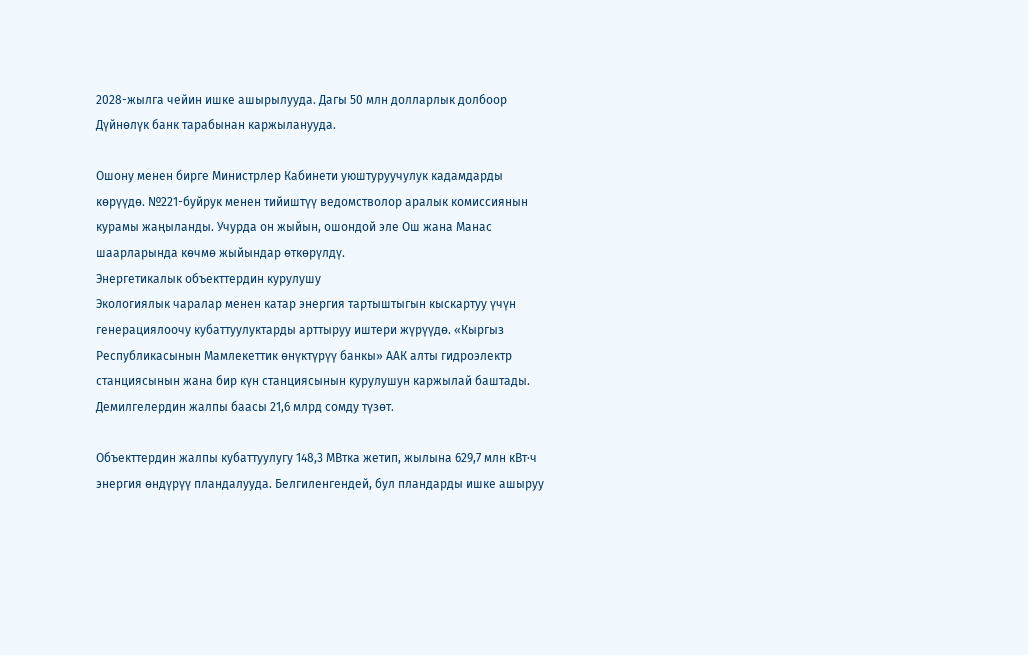2028-жылга чейин ишке ашырылууда. Дагы 50 млн долларлык долбоор Дүйнөлүк банк тарабынан каржыланууда.

Ошону менен бирге Министрлер Кабинети уюштуруучулук кадамдарды көрүүдө. №221-буйрук менен тийиштүү ведомстволор аралык комиссиянын курамы жаңыланды. Учурда он жыйын, ошондой эле Ош жана Манас шаарларында көчмө жыйындар өткөрүлдү.
Энергетикалык объекттердин курулушу
Экологиялык чаралар менен катар энергия тартыштыгын кыскартуу үчүн генерациялоочу кубаттуулуктарды арттыруу иштери жүрүүдө. «Кыргыз Республикасынын Мамлекеттик өнүктүрүү банкы» ААК алты гидроэлектр станциясынын жана бир күн станциясынын курулушун каржылай баштады. Демилгелердин жалпы баасы 21,6 млрд сомду түзөт.

Объекттердин жалпы кубаттуулугу 148,3 МВтка жетип, жылына 629,7 млн кВт·ч энергия өндүрүү пландалууда. Белгиленгендей, бул пландарды ишке ашыруу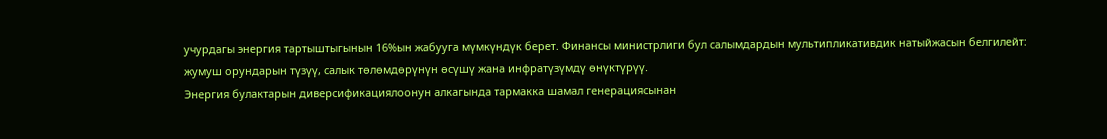учурдагы энергия тартыштыгынын 16%ын жабууга мүмкүндүк берет. Финансы министрлиги бул салымдардын мультипликативдик натыйжасын белгилейт: жумуш орундарын түзүү, салык төлөмдөрүнүн өсүшү жана инфратүзүмдү өнүктүрүү.
Энергия булактарын диверсификациялоонун алкагында тармакка шамал генерациясынан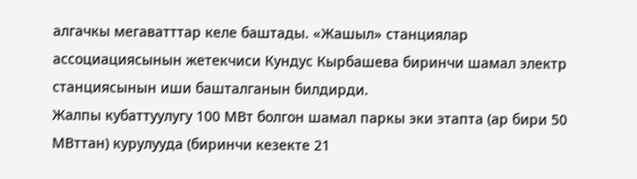алгачкы мегаватттар келе баштады. «Жашыл» станциялар ассоциациясынын жетекчиси Кундус Кырбашева биринчи шамал электр станциясынын иши башталганын билдирди.
Жалпы кубаттуулугу 100 МВт болгон шамал паркы эки этапта (ар бири 50 МВттан) курулууда (биринчи кезекте 21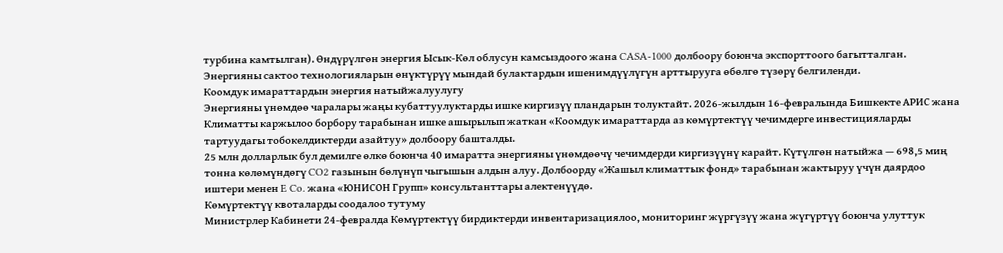турбина камтылган). Өндүрүлгөн энергия Ысык-Көл облусун камсыздоого жана CASA-1000 долбоору боюнча экспорттоого багытталган. Энергияны сактоо технологияларын өнүктүрүү мындай булактардын ишенимдүүлүгүн арттырууга өбөлгө түзөрү белгиленди.
Коомдук имараттардын энергия натыйжалуулугу
Энергияны үнөмдөө чаралары жаңы кубаттуулуктарды ишке киргизүү пландарын толуктайт. 2026-жылдын 16-февралында Бишкекте АРИС жана Климатты каржылоо борбору тарабынан ишке ашырылып жаткан «Коомдук имараттарда аз көмүртектүү чечимдерге инвестицияларды тартуудагы тобокелдиктерди азайтуу» долбоору башталды.
25 млн долларлык бул демилге өлкө боюнча 40 имаратта энергияны үнөмдөөчү чечимдерди киргизүүнү карайт. Күтүлгөн натыйжа — 698,5 миң тонна көлөмүндөгү CO2 газынын бөлүнүп чыгышын алдын алуу. Долбоорду «Жашыл климаттык фонд» тарабынан жактыруу үчүн даярдоо иштери менен E Co. жана «ЮНИСОН Групп» консультанттары алектенүүдө.
Көмүртектүү квоталарды соодалоо тутуму
Министрлер Кабинети 24-февралда Көмүртектүү бирдиктерди инвентаризациялоо, мониторинг жүргүзүү жана жүгүртүү боюнча улуттук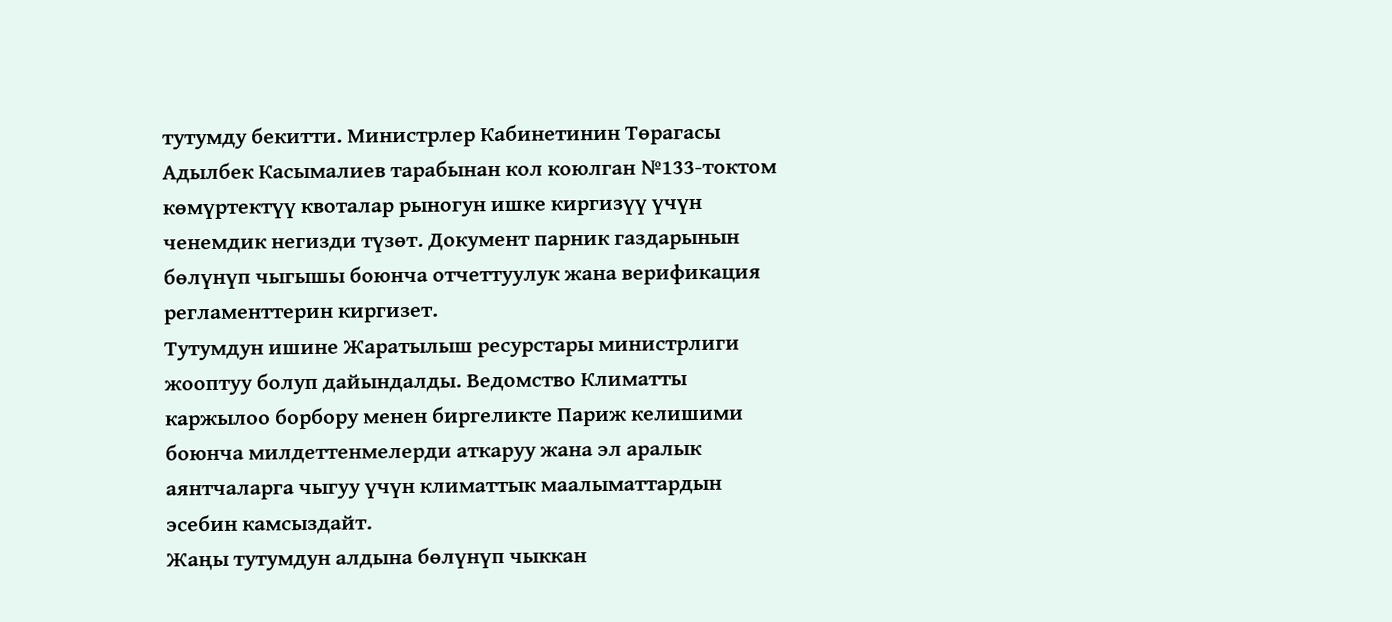тутумду бекитти. Министрлер Кабинетинин Төрагасы Адылбек Касымалиев тарабынан кол коюлган №133-токтом көмүртектүү квоталар рыногун ишке киргизүү үчүн ченемдик негизди түзөт. Документ парник газдарынын бөлүнүп чыгышы боюнча отчеттуулук жана верификация регламенттерин киргизет.
Тутумдун ишине Жаратылыш ресурстары министрлиги жооптуу болуп дайындалды. Ведомство Климатты каржылоо борбору менен биргеликте Париж келишими боюнча милдеттенмелерди аткаруу жана эл аралык аянтчаларга чыгуу үчүн климаттык маалыматтардын эсебин камсыздайт.
Жаңы тутумдун алдына бөлүнүп чыккан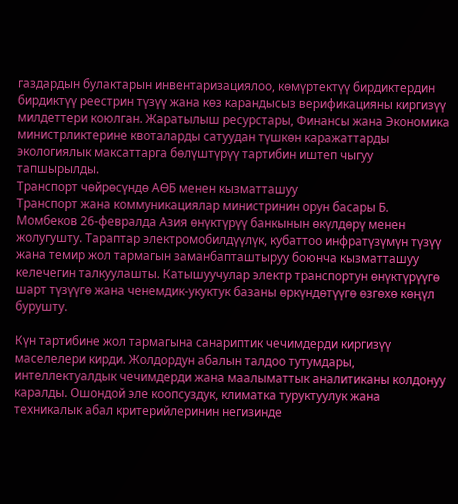газдардын булактарын инвентаризациялоо, көмүртектүү бирдиктердин бирдиктүү реестрин түзүү жана көз карандысыз верификацияны киргизүү милдеттери коюлган. Жаратылыш ресурстары, Финансы жана Экономика министрликтерине квоталарды сатуудан түшкөн каражаттарды экологиялык максаттарга бөлүштүрүү тартибин иштеп чыгуу тапшырылды.
Транспорт чөйрөсүндө АӨБ менен кызматташуу
Транспорт жана коммуникациялар министринин орун басары Б. Момбеков 26-февралда Азия өнүктүрүү банкынын өкүлдөрү менен жолугушту. Тараптар электромобилдүүлүк, кубаттоо инфратүзүмүн түзүү жана темир жол тармагын заманбапташтыруу боюнча кызматташуу келечегин талкуулашты. Катышуучулар электр транспортун өнүктүрүүгө шарт түзүүгө жана ченемдик-укуктук базаны өркүндөтүүгө өзгөхө көңүл бурушту.

Күн тартибине жол тармагына санариптик чечимдерди киргизүү маселелери кирди. Жолдордун абалын талдоо тутумдары, интеллектуалдык чечимдерди жана маалыматтык аналитиканы колдонуу каралды. Ошондой эле коопсуздук, климатка туруктуулук жана техникалык абал критерийлеринин негизинде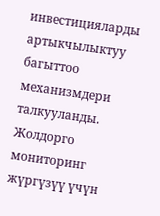инвестицияларды артыкчылыктуу багыттоо механизмдери талкууланды. Жолдорго мониторинг жүргүзүү үчүн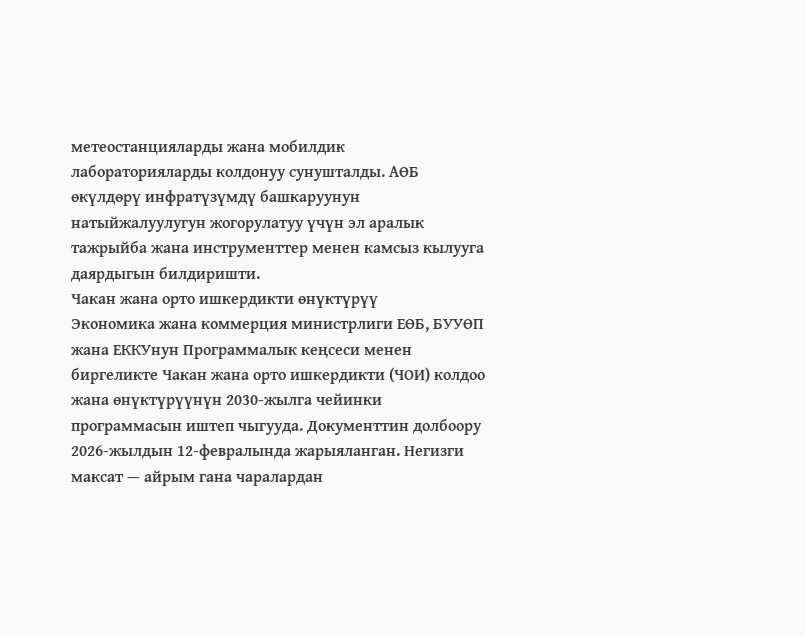метеостанцияларды жана мобилдик лабораторияларды колдонуу сунушталды. АӨБ өкүлдөрү инфратүзүмдү башкаруунун натыйжалуулугун жогорулатуу үчүн эл аралык тажрыйба жана инструменттер менен камсыз кылууга даярдыгын билдиришти.
Чакан жана орто ишкердикти өнүктүрүү
Экономика жана коммерция министрлиги ЕӨБ, БУУӨП жана ЕККУнун Программалык кеңсеси менен биргеликте Чакан жана орто ишкердикти (ЧОИ) колдоо жана өнүктүрүүнүн 2030-жылга чейинки программасын иштеп чыгууда. Документтин долбоору 2026-жылдын 12-февралында жарыяланган. Негизги максат — айрым гана чаралардан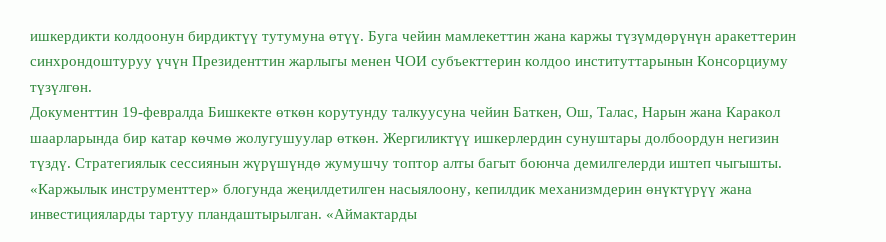ишкердикти колдоонун бирдиктүү тутумуна өтүү. Буга чейин мамлекеттин жана каржы түзүмдөрүнүн аракеттерин синхрондоштуруу үчүн Президенттин жарлыгы менен ЧОИ субъекттерин колдоо институттарынын Консорциуму түзүлгөн.
Документтин 19-февралда Бишкекте өткөн корутунду талкуусуна чейин Баткен, Ош, Талас, Нарын жана Каракол шаарларында бир катар көчмө жолугушуулар өткөн. Жергиликтүү ишкерлердин сунуштары долбоордун негизин түздү. Стратегиялык сессиянын жүрүшүндө жумушчу топтор алты багыт боюнча демилгелерди иштеп чыгышты.
«Каржылык инструменттер» блогунда жеңилдетилген насыялоону, кепилдик механизмдерин өнүктүрүү жана инвестицияларды тартуу пландаштырылган. «Аймактарды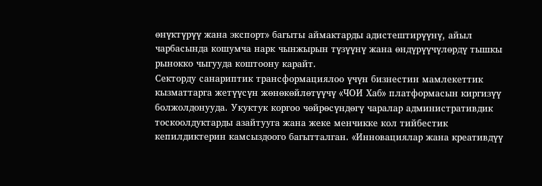өнүктүрүү жана экспорт» багыты аймактарды адистештирүүнү, айыл чарбасында кошумча нарк чынжырын түзүүнү жана өндүрүүчүлөрдү тышкы рынокко чыгууда коштоону карайт.
Секторду санариптик трансформациялоо үчүн бизнестин мамлекеттик кызматтарга жетүүсүн жөнөкөйлөтүүчү «ЧОИ Хаб» платформасын киргизүү болжолдонууда. Укуктук коргоо чөйрөсүндөгү чаралар административдик тоскоолдуктарды азайтууга жана жеке менчикке кол тийбестик кепилдиктерин камсыздоого багытталган. «Инновациялар жана креативдүү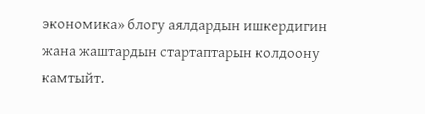экономика» блогу аялдардын ишкердигин жана жаштардын стартаптарын колдоону камтыйт.